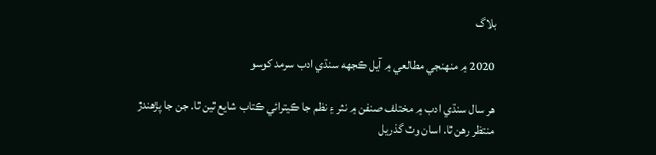بلاگ

2020 ۾ منهنجي مطالعي ۾ آيل ڪجهه سنڌي ادب سرمد کوسو

هر سال سنڌي ادب ۾ مختلف صنفن ۾ نثر ۽ نظم جا ڪيترائي ڪتاب شايع ٿين ٿا. جن جا پڙهندڙ منتظر رهن ٿا. اسان وٽ گذريل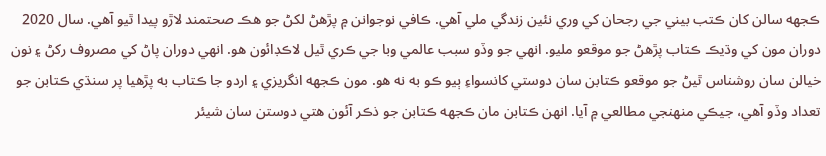ڪجهه سالن کان ڪتب بيني جي رجحان کي وري نئين زندگي ملي آهي. ڪافي نوجوانن ۾ پڙهڻ لکڻ جو هڪ صحتمند لاڙو پيدا ٿيو آهي. سال 2020 دوران مون کي وڌيڪ ڪتاب پڙهڻ جو موقعو مليو. انهي جو وڏو سبب عالمي وبا جي ڪري ٿيل لاڪڊائون هو. انهي دوران پاڻ کي مصروف رکڻ ۽ نون خيالن سان روشناس ٿيڻ جو موقعو ڪتابن سان دوستي کانسواءِ ٻيو ڪو به نه هو. مون ڪجهه انگريزي ۽ اردو جا ڪتاب به پڙهيا پر سنڌي ڪتابن جو تعداد وڏو آهي، جيڪي منهنجي مطالعي ۾ آيا. انهن ڪتابن مان ڪجهه ڪتابن جو ذڪر آئون هتي دوستن سان شيئر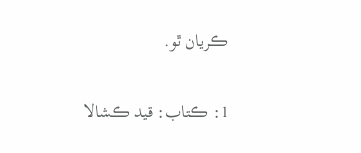ڪريان ٿو.

1: ڪتاب: قيد ڪشالا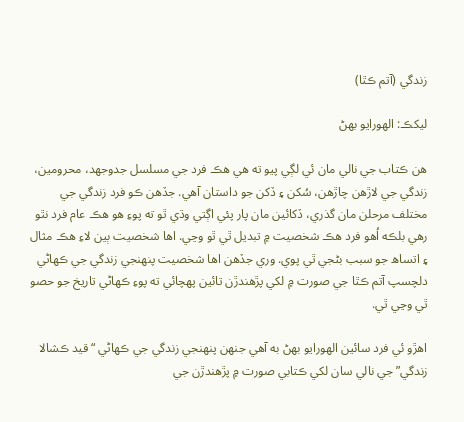زندگي (آتم ڪٿا)

ليکڪ: الھورايو بھڻ

ھن ڪتاب جي نالي مان ئي لڳي پيو ته ھي ھڪ فرد جي مسلسل جدوجھد، محرومين، زندگي جي لاڙھن چاڙھن، سُکن ۽ ڏکن جو داستان آھي. جڏهن ڪو فرد زندگي جي مختلف مرحلن مان گذري، ڏکائين مان پار پئي اڳتي وڌي ٿو ته پوءِ ھو ھڪ عام فرد نٿو رھي بلڪه اُھو فرد ھڪ شخصيت ۾ تبديل ٿي ٿو وڃي. اھا شخصيت ٻين لاءِ ھڪ مثال ۽ اتساھ جو سبب بڻجي ٿي پوي. وري جڏهن اھا شخصيت پنهنجي زندگي جي ڪھاڻي دلچسپ آتم ڪٿا جي صورت ۾ لکي پڙھندڙن تائين پھچائي ته پوءِ ڪھاڻي تاريخ جو حصو ٿي وڃي ٿي.

اھڙو ئي فرد سائين الهورايو بھڻ به آهي جنهن پنهنجي زندگي جي ڪھاڻي “قيد ڪشالا زندگي” جي نالي سان لکي ڪتابي صورت ۾ پڙھندڙن جي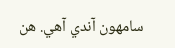سامھون آندي آھي. ھن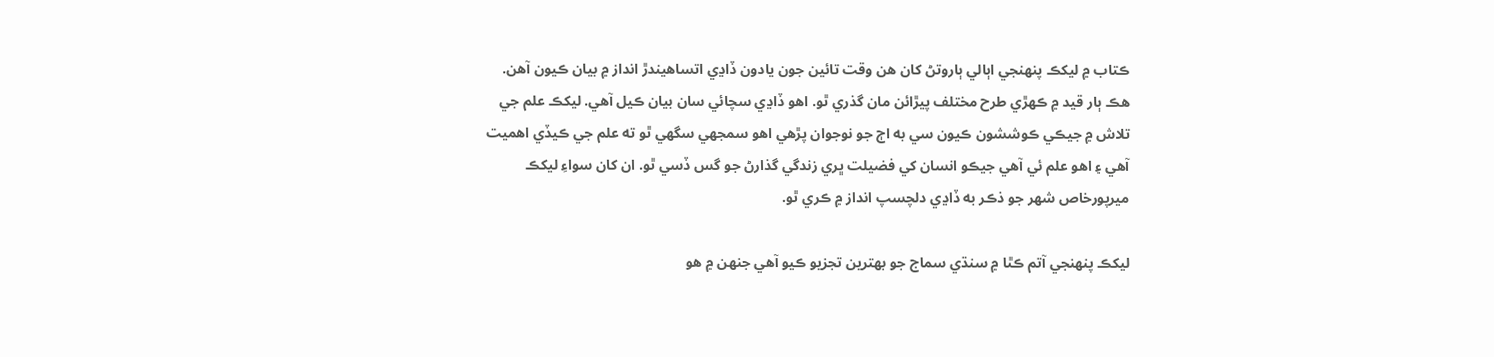ڪتاب ۾ ليکڪ پنهنجي اٻالي ٻاروتڻ کان ھن وقت تائين جون يادون ڏاڍي اتساھيندڙ انداز ۾ بيان ڪيون آھن. ھڪ ٻار قيد ۾ ڪھڙي طرح مختلف پيڙائن مان گذري ٿو. اھو ڏاڍي سچائي سان بيان ڪيل آھي. ليکڪ علم جي تلاش ۾ جيڪي ڪوششون ڪيون سي به اڄ جو نوجوان پڙھي اھو سمجهي سگهي ٿو ته علم جي ڪيڏي اھميت آھي ۽ اھو علم ئي آھي جيڪو انسان کي فضيلت ڀري زندگي گذارڻ جو گس ڏسي ٿو. ان کان سواءِ ليکڪ ميرپورخاص شھر جو ذڪر به ڏاڍي دلچسپ انداز ۾ ڪري ٿو.

ليکڪ پنهنجي آتم ڪٿا ۾ سنڌي سماج جو بھترين تجزيو ڪيو آهي جنهن ۾ ھو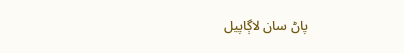پاڻ سان لاڳاپيل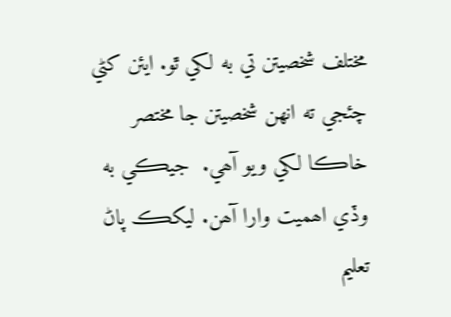مختلف شخصيتن تي به لکي ٿو. ايئن کڻي چئجي ته انھن شخصيتن جا مختصر خاڪا لکي ويو آھي.  جيڪي به وڏي اھميت وارا آھن. ليکڪ پاڻ تعليم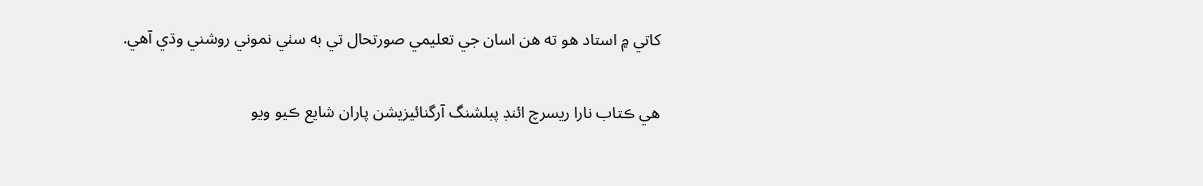کاتي ۾ استاد ھو ته ھن اسان جي تعليمي صورتحال تي به سٺي نموني روشني وڌي آھي.

ھي ڪتاب نارا ريسرچ ائنڊ پبلشنگ آرگنائيزيشن پاران شايع ڪيو ويو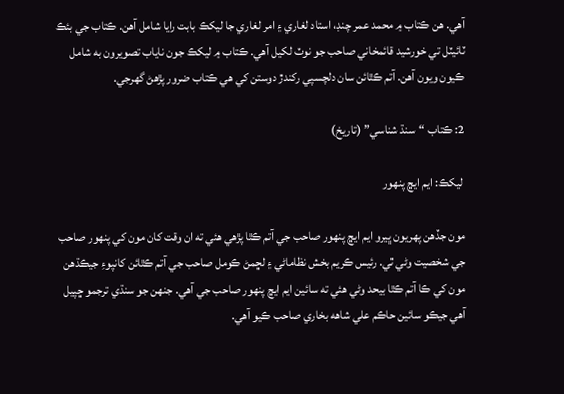آھي. ھن ڪتاب ۾ محمد عمر چنڊ، استاد لغاري ۽ امر لغاري جا ليکڪ بابت رايا شامل آھن. ڪتاب جي بئڪ ٽائيٽل تي خورشيد قائمخاني صاحب جو نوٽ لکيل آھي. ڪتاب ۾ ليکڪ جون ناياب تصويرون به شامل ڪيون ويون آھن. آتم ڪٿائن سان دلچسپي رکندڙ دوستن کي ھي ڪتاب ضرور پڙهڻ گھرجي.

2: ڪتاب “سنڌ شناسي” (تاريخ)

 ليکڪ: ايم ايڇ پنهور

مون جڏهن پھريون ڀيرو ايم ايڇ پنھور صاحب جي آتم ڪٿا پڙھي ھئي ته ان وقت کان مون کي پنھور صاحب جي شخصيت وڻي ٿي. رئيس ڪريم بخش نظاماڻي ۽ لڇمڻ ڪومل صاحب جي آتم ڪٿائن کانپوءِ جيڪڌهن مون کي ڪا آتم ڪٿا بيحد وڻي ھئي ته سائين ايم ايڇ پنھور صاحب جي آھي. جنهن جو سنڌي ترجمو ڇپيل آھي جيڪو سائين حاڪم علي شاهه بخاري صاحب ڪيو آھي.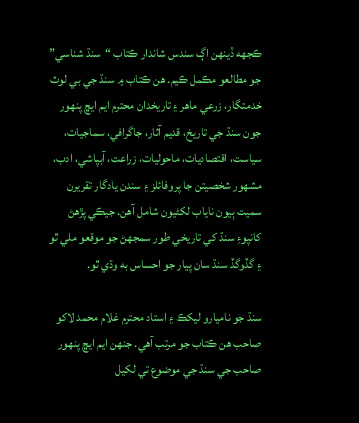ڪجهه ڏينهن اڳ سندس شاندار ڪتاب “سنڌ شناسي” جو مطالعو مڪمل ڪيم. ھن ڪتاب ۾ سنڌ جي بي لوث خدمتگار، زرعي ماھر ۽ تاريخدان محترم ايم ايڇ پنھور جون سنڌ جي تاريخ، قديم آثار، جاگرافي، سماجيات، سياست، اقتصاديات، ماحوليات، زراعت، آبپاشي، ادب، مشھور شخصيتن جا پروفائلز ۽ سندن يادگار تقريرن سميت ٻيون ناياب لکڻيون شامل آھن. جيڪي پڙهڻ کانپوءِ سنڌ کي تاريخي طور سمجهڻ جو موقعو ملي ٿو ۽ گڏوگڏ سنڌ سان پيار جو احساس به وڌي ٿو.

سنڌ جو ناميارو ليکڪ ۽ استاد محترم غلام محمد لاکو صاحب ھن ڪتاب جو مرتب آھي. جنهن ايم ايڇ پنھور صاحب جي سنڌ جي موضوع تي لکيل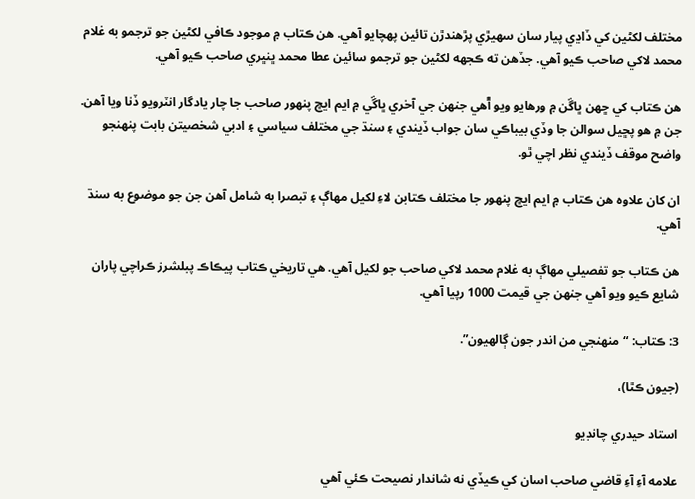مختلف لکڻين کي ڏاڍي پيار سان سھيڙي پڙھندڙن تائين پهچايو آھي. ھن ڪتاب ۾ موجود ڪافي لکڻين جو ترجمو به غلام محمد لاکي صاحب ڪيو آھي. جڏهن ته ڪجهه لکڻين جو ترجمو سائين عطا محمد ڀنڀري صاحب ڪيو آهي.

ھن ڪتاب کي ڇھن ڀاڱن ۾ ورھايو ويو آٓهي جنهن جي آخري ڀاڱي ۾ ايم ايڇ پنھور صاحب جا چار يادگار انٽرويو ڏنا ويا آھن. جن ۾ ھو پڇيل سوالن جا وڏي بيباڪي سان جواب ڏيندي ۽ سنڌ جي مختلف سياسي ۽ ادبي شخصيتن بابت پنهنجو واضح موقف ڏيندي نظر اچي ٿو.

ان کان علاوه ھن ڪتاب ۾ ايم ايڇ پنھور جا مختلف ڪتابن لاءِ لکيل مھاڳ ۽ تبصرا به شامل آھن جن جو موضوع به سنڌ آھي.

ھن ڪتاب جو تفصيلي مھاڳ به غلام محمد لاکي صاحب جو لکيل آھي. ھي تاريخي ڪتاب پيڪاڪ پبلشرز ڪراچي پاران شايع ڪيو ويو آهي جنهن جي قيمت 1000 رپيا آھي.

3: ڪتاب: “منهنجي من اندر جون ڳالھيون”.

(جيون ڪٿا)،

استاد حيدري چانڊيو

علامه آءِ آءِ قاضي صاحب اسان کي ڪيڏي نه شاندار نصيحت ڪئي آھي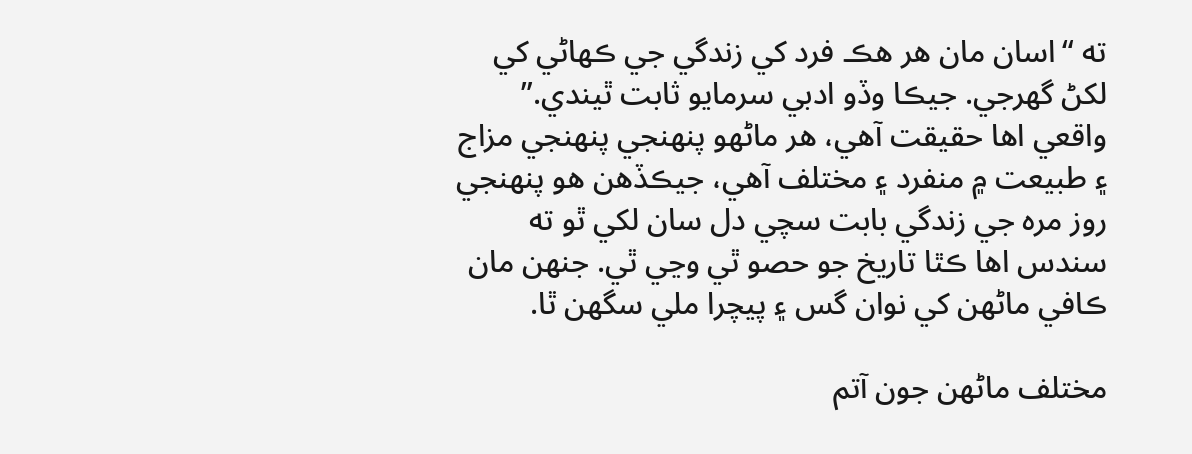ته “اسان مان ھر ھڪ فرد کي زندگي جي ڪھاڻي کي لکڻ گھرجي. جيڪا وڏو ادبي سرمايو ثابت ٿيندي.” واقعي اھا حقيقت آھي، ھر ماڻهو پنھنجي پنهنجي مزاج ۽ طبيعت ۾ منفرد ۽ مختلف آھي، جيڪڏهن ھو پنهنجي روز مره جي زندگي بابت سچي دل سان لکي ٿو ته سندس اھا ڪٿا تاريخ جو حصو ٿي وڃي ٿي. جنهن مان ڪافي ماڻهن کي نوان گس ۽ پيچرا ملي سگھن ٿا.

مختلف ماڻهن جون آتم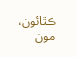ڪٿائون، مون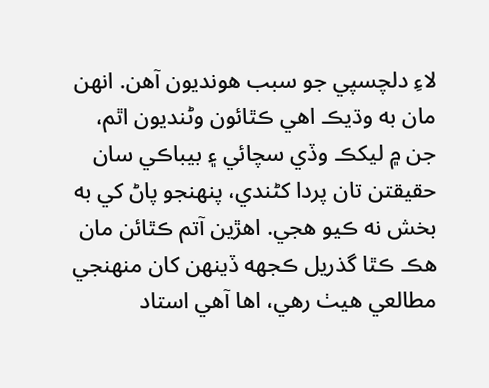لاءِ دلچسپي جو سبب ھونديون آھن. انهن مان به وڌيڪ اھي ڪٿائون وڻنديون اٿم، جن ۾ ليکڪ وڏي سچائي ۽ بيباڪي سان حقيقتن تان پردا کڻندي، پنھنجو پاڻ کي به بخش نه ڪيو ھجي. اھڙين آتم ڪٿائن مان ھڪ ڪٿا گذريل ڪجهه ڏينهن کان منهنجي مطالعي ھيٺ رھي، اھا آھي استاد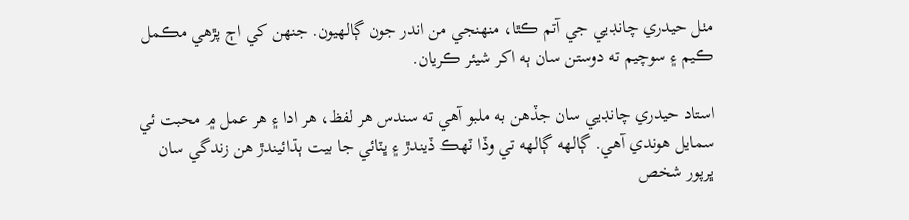مٺل حيدري چانڊيي جي آتم ڪٿا، منھنجي من اندر جون ڳالهيون. جنهن کي اڄ پڙھي مڪمل ڪيم ۽ سوچيم ته دوستن سان ٻه اکر شيئر ڪريان.

استاد حيدري چانڊيي سان جڏهن به ملبو آھي ته سندس ھر لفظ، هر ادا ۽ ھر عمل ۾ محبت ئي سمايل ھوندي آھي. ڳالهه ڳالهه تي وڏا ٽھڪ ڏيندڙ ۽ ڀٽائي جا بيت ٻڌائيندڙ ھن زندگي سان ڀرپور شخص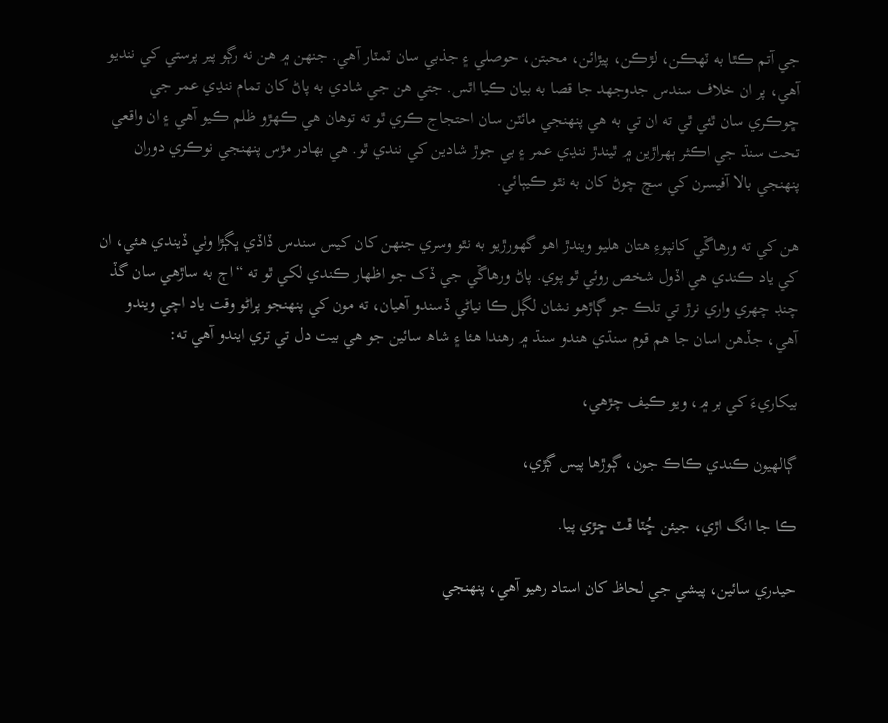جي آتم ڪٿا به ٽھڪن، لڙڪن، پيڙائن، محبتن، حوصلي ۽ جذبي سان ٽمٽار آھي. جنھن ۾ ھن نه رڳو پير پرستي کي ننديو آھي، پر ان خلاف سندس جدوجهد جا قصا به بيان ڪيا اٿس. جتي ھن جي شادي به پاڻ کان تمام ننڍي عمر جي ڇوڪري سان ٿئي ٿي ته ان تي به ھي پنهنجي مائٽن سان احتجاج ڪري ٿو ته توھان ھي ڪھڙو ظلم ڪيو آھي ۽ ان واقعي تحت سنڌ جي اڪثر ٻھراڙين ۾ ٿيندڙ ننڍي عمر ۽ بي جوڙ شادين کي نندي ٿو. ھي بھادر مڙس پنهنجي نوڪري دوران پنهنجي بالا آفيسرن کي سچ چوڻ کان به نٿو ڪيٻائي.

ھن کي ته ورھاڱي کانپوءِ ھتان هليو ويندڙ اھو گھورڙيو به نٿو وسري جنهن کان کيس سندس ڏاڏي ڀڳڙا وٺي ڏيندي ھئي، ان کي ياد ڪندي ھي اڏول شخص روئي ٿو پوي. پاڻ ورھاڱي جي ڏک جو اظھار ڪندي لکي ٿو ته “اڄ به ساڙھي سان گڏ چنڊ چھري واري نرڙ تي تلڪ جو ڳاڙھو نشان لڳل ڪا نياڻي ڏسندو آھيان، ته مون کي پنهنجو پراڻو وقت ياد اچي ويندو آھي، جڏھن اسان جا ھم قوم سنڌي ھندو سنڌ ۾ رھندا ھئا ۽ شاھ سائين جو ھي بيت دل تي تري ايندو آھي ته:

بيکاريءَ کي بر ۾، ويو ڪيف چڙهي،

ڳالهيون ڪندي ڪاڪ جون، ڳوڙھا پيس ڳڙي،

ڪا جا انگ اڙي، جيئن ڇُٽا ڦٽ ڇڙي پيا.

حيدري سائين، پيشي جي لحاظ کان استاد رھيو آھي، پنھنجي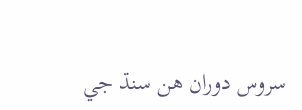سروس دوران ھن سنڌ جي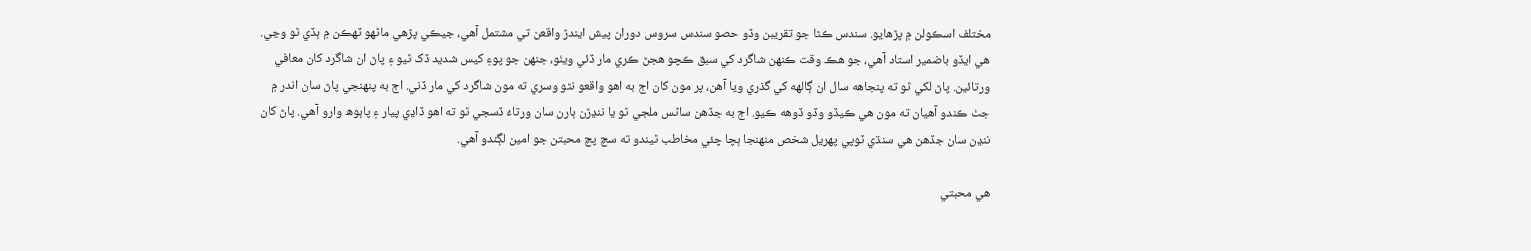مختلف اسڪولن ۾ پڙھايو. سندس ڪٿا جو تقريبن وڏو حصو سندس سروس دوران پيش ايندڙ واقعن تي مشتمل آھي، جيڪي پڙهي ماڻھو ٽھڪن ۾ ٻڏي ٿو وڃي. ھي ايڏو باضمير استاد آھي، جو ھڪ وقت ڪنهن شاگرد کي سبق ڪچو ھجڻ ڪري مار ڏئي ويٺو، جنھن جو پوءِ کيس شديد ڏک ٿيو ۽ پاڻ ان شاگرد کان معافي ورتائين. پاڻ لکي ٿو ته پنجاهه سال ان ڳالهه کي گذري ويا آھن، پر مون کان اڄ به اھو واقعو نٿو وسري ته مون شاگرد کي مار ڏني. اڄ به پنهنجي پاڻ سان اندر ۾ جٺ ڪندو آھيان ته مون ھي ڪيڏو وڏو ڏوهه ڪيو. اڄ به جڏهن ساڻس ملجي ٿو يا ننڍڙن ٻارن سان ورتاءُ ڏسجي ٿو ته اھو ڏاڍي پيار ۽ پاٻوھ وارو آھي. پاڻ کان ننڍن سان جڏهن ھي سنڌي ٽوپي پھريل شخص منھنجا ٻچا چئي مخاطب ٿيندو ته سچ پچ محبتن جو امين لڳندو آھي.

ھي محبتي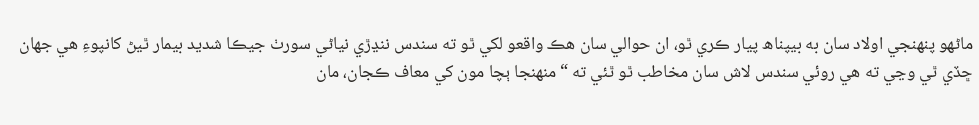ماڻھو پنهنجي اولاد سان به بيپناھ پيار ڪري ٿو، ان حوالي سان ھڪ واقعو لکي ٿو ته سندس ننڍڙي نياڻي سورٺ جيڪا شديد بيمار ٿيڻ کانپوءِ ھي جھان ڇڏي ٿي وڃي ته ھي روئي سندس لاش سان مخاطب ٿو ٿئي ته “منھنجا ٻچا مون کي معاف ڪجان، مان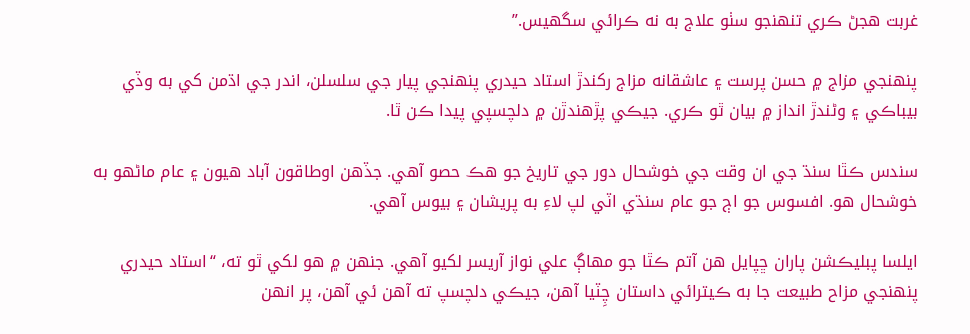غربت ھجڻ ڪري تنھنجو سٺو علاج به نه ڪرائي سگھيس.”

پنهنجي مزاج ۾ حسن پرست ۽ عاشقانه مزاج رکندڙ استاد حيدري پنهنجي پيار جي سلسلن، اندر جي اڌمن کي به وڏي بيباڪي ۽ وڻندڙ انداز ۾ بيان ٿو ڪري. جيڪي پڙھندڙن ۾ دلچسپي پيدا ڪن ٿا.

سندس ڪٿا سنڌ جي ان وقت جي خوشحال دور جي تاريخ جو ھڪ حصو آھي. جڏهن اوطاقون آباد ھيون ۽ عام ماڻهو به خوشحال ھو. افسوس جو اڄ جو عام سنڌي اٽي لپ لاءِ به پريشان ۽ بيوس آھي.

ايلسا پبليڪشن پاران ڇپايل ھن آتم ڪٿا جو مھاڳ علي نواز آريسر لکيو آھي. جنهن ۾ ھو لکي ٿو ته، “استاد حيدري پنهنجي مزاح طبيعت جا به ڪيترائي داستان چِٽيا آھن، جيڪي دلچسپ ته آھن ئي آھن، پر انهن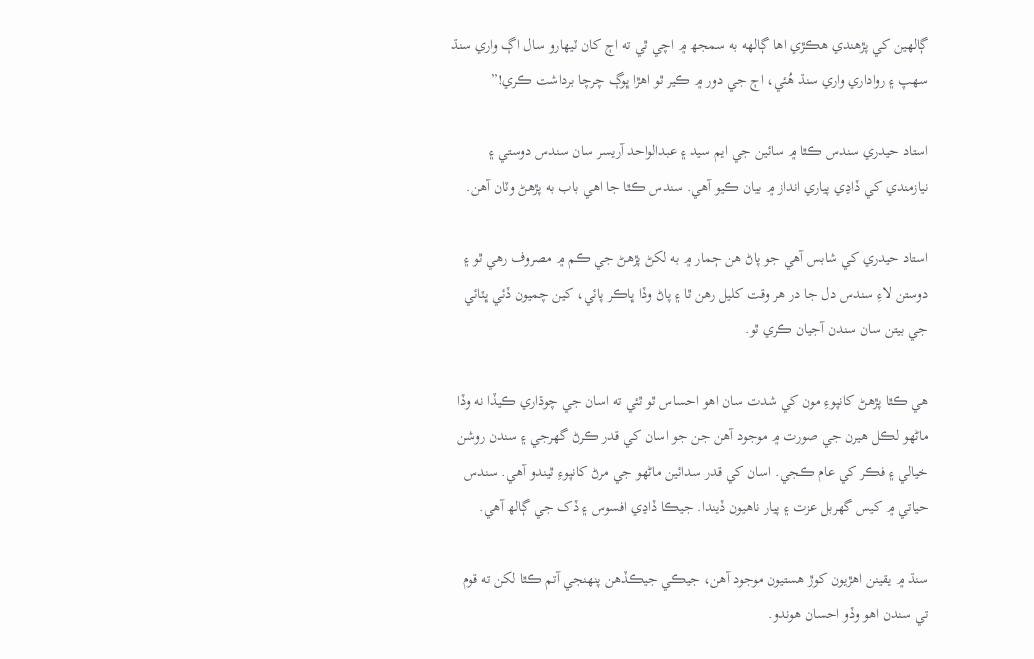ڳالهين کي پڙھندي ھڪڙي اھا ڳالهه به سمجھ ۾ اچي ٿي ته اڄ کان ٽيھارو سال اڳ واري سنڌ سھپ ۽ رواداري واري سنڌ ھُئي، اڄ جي دور ۾ ڪير ٿو اھڙا ڀوڳ چرچا برداشت ڪري!”

استاد حيدري سندس ڪٿا ۾ سائين جي ايم سيد ۽ عبدالواحد آريسر سان سندس دوستي ۽ نيازمندي کي ڏاڍي پياري انداز ۾ بيان ڪيو آھي. سندس ڪٿا جا اھي باب به پڙھڻ وٽان آھن.

استاد حيدري کي شابس آھي جو پاڻ ھن ڄمار ۾ به لکڻ پڙھڻ جي ڪم ۾ مصروف رھي ٿو ۽ دوستن لاءِ سندس دل جا در ھر وقت کليل رھن ٿا ۽ پاڻ وڏا ڀاڪر پائي، کين چميون ڏئي ڀٽائي جي بيتن سان سندن آجيان ڪري ٿو.

ھي ڪٿا پڙهڻ کانپوءِ مون کي شدت سان اھو احساس ٿو ٿئي ته اسان جي چوڌاري ڪيڏا نه وڏا ماڻهو لڪل ھيرن جي صورت ۾ موجود آهن جن جو اسان کي قدر ڪرڻ گھرجي ۽ سندن روشن خيالي ۽ فڪر کي عام ڪجي. اسان کي قدر سدائين ماڻهو جي مرڻ کانپوءِ ٿيندو آھي. سندس حياتي ۾ کيس گھربل عزت ۽ پيار ناھيون ڏيندا. جيڪا ڏاڍي افسوس ۽ ڏک جي ڳالھ آھي.

سنڌ ۾ يقينن اھڙيون کوڙ ھستيون موجود آھن، جيڪي جيڪڏھن پنهنجي آتم ڪٿا لکن ته قوم تي سندن اھو وڏو احسان ھوندو.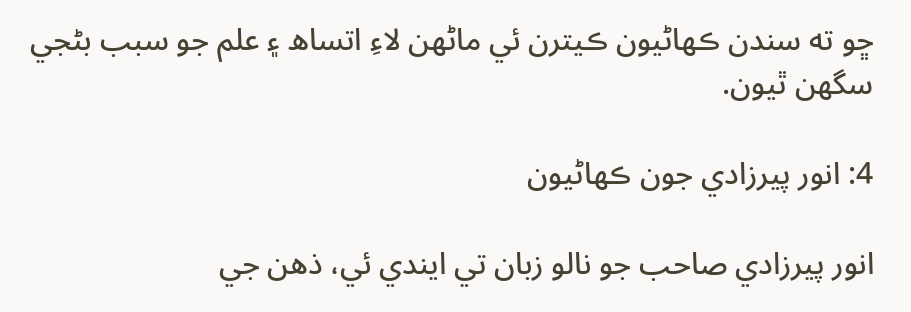ڇو ته سندن ڪھاڻيون ڪيترن ئي ماڻهن لاءِ اتساھ ۽ علم جو سبب بڻجي سگهن ٿيون.

4: انور پيرزادي جون ڪهاڻيون

انور پيرزادي صاحب جو نالو زبان تي ايندي ئي، ذهن جي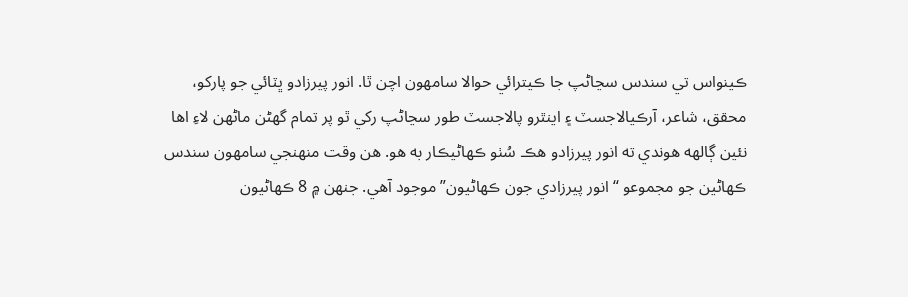ڪينواس تي سندس سڃاڻپ جا ڪيترائي حوالا سامهون اچن ٿا. انور پيرزادو ڀٽائي جو پارکو، محقق، شاعر، آرڪيالاجسٽ ۽ اينٿرو پالاجسٽ طور سڃاڻپ رکي ٿو پر تمام گهڻن ماڻهن لاءِ اها نئين ڳالهه هوندي ته انور پيرزادو هڪ سُٺو ڪهاڻيڪار به هو. هن وقت منهنجي سامهون سندس ڪهاڻين جو مجموعو “انور پيرزادي جون ڪهاڻيون” موجود آهي. جنهن ۾ 8 ڪهاڻيون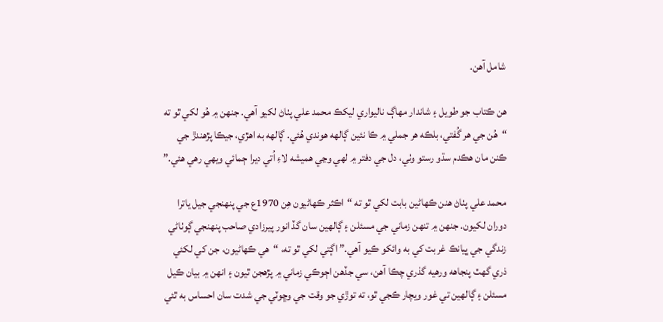شامل آهن.

هن ڪتاب جو طويل ۽ شاندار مهاڳ ناليواري ليکڪ محمد علي پٺاڻ لکيو آهي. جنهن ۾ هُو لکي ٿو ته “هُن جي هر گُفتي، بلڪه هر جملي ۾ ڪا نئين ڳالهه هوندي هُئي. ڳالهه به اهڙي، جيڪا پڙهندڙ جي ڪنن مان هڪدم سڌو رستو وٺي، دل جي دفتر ۾ لهي وڃي هميشه لاءِ اُتي ديرا ڄمائي ويهي رهي هئي.”

محمد علي پٺاڻ هنن ڪهاڻين بابت لکي ٿو ته “اڪثر ڪهاڻيون هِن 1970ع جي پنهنجي جيل ياترا دوران لکيون. جنهن ۾ تنهن زماني جي مسئلن ۽ ڳالهين سان گڏ انور پيرزادي صاحب پنهنجي ڳوٺاڻي زندگي جي ڀيانڪ غربت کي به وائکو ڪيو آهي.” اڳتي لکي ٿو ته، “هي ڪهاڻيون، جن کي لکئي ذري گهٽ پنجاهه ورهيه گذري چڪا آهن، سي جڏهن اڄوڪي زماني ۾ پڙهجن ٿيون ۽ انهن ۾ بيان ڪيل مسئلن ۽ ڳالهين تي غور ويچار ڪجي ٿو، ته توڙي جو وقت جي وڇوٽي جي شدت سان احساس به ٿئي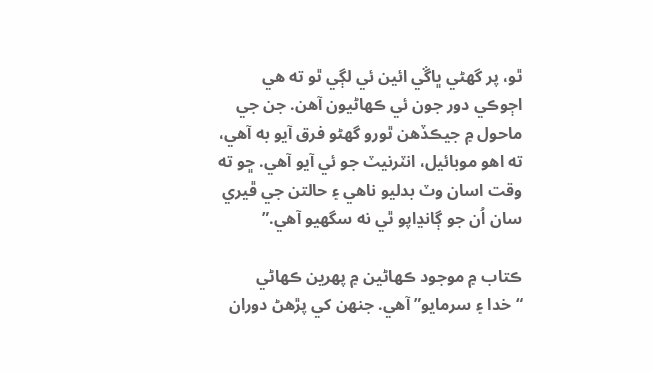ٿو، پر گهڻي ڀاڱي ائين ئي لڳي ٿو ته هي اڄوڪي دور جون ئي ڪهاڻيون آهن. جن جي ماحول ۾ جيڪڏهن ٿورو گهڻو فرق آيو به آهي، ته اهو موبائيل، انٽرنيٽ جو ئي آيو آهي. ڇو ته وقت اسان وٽ بدليو ناهي ۽ حالتن جي ڦيري سان اُن جو ڳانڍاپو ٿي نه سگهيو آهي.”

ڪتاب ۾ موجود ڪهاڻين ۾ پهرين ڪهاڻي “خدا ۽ سرمايو” آهي. جنهن کي پڙهڻ دوران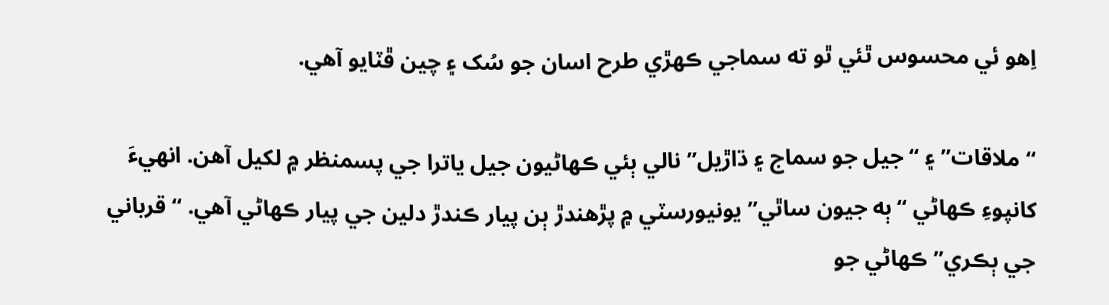اِهو ئي محسوس ٿئي ٿو ته سماجي ڪهڙي طرح اسان جو سُک ۽ چين ڦٽايو آهي.

“ملاقات” ۽ “جيل جو سماج ۽ ڌاڙيل” نالي ٻئي ڪهاڻيون جيل ياترا جي پسمنظر ۾ لکيل آهن. انهيءَ کانپوءِ ڪهاڻي “ٻه جيون ساٿي” يونيورسٽي ۾ پڙهندڙ ٻن پيار ڪندڙ دلين جي پيار ڪهاڻي آهي. “قرباني جي ٻڪري” ڪهاڻي جو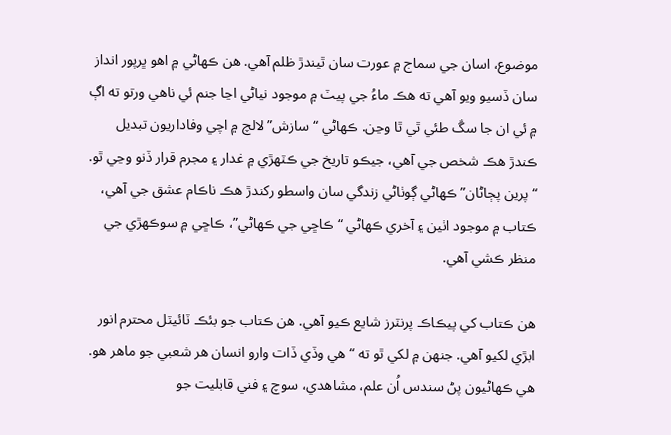موضوع، اسان جي سماج ۾ عورت سان ٿيندڙ ظلم آهي. هن ڪهاڻي ۾ اهو ڀرپور انداز سان ڏسيو ويو آهي ته هڪ ماءُ جي پيٽ ۾ موجود نياڻي اڃا جنم ئي ناهي ورتو ته اڳ ۾ ئي ان جا سڱ طئي ٿي ٿا وڃن. ڪهاڻي “سازش” لالچ ۾ اچي وفاداريون تبديل ڪندڙ هڪ شخص جي آهي، جيڪو تاريخ جي ڪٽهڙي ۾ غدار ۽ مجرم قرار ڏنو وڃي ٿو. “پرين پڄاڻان” ڪهاڻي ڳوٺاڻي زندگي سان واسطو رکندڙ هڪ ناڪام عشق جي آهي، ڪتاب ۾ موجود اٺين ۽ آخري ڪهاڻي “ڪاڇي جي ڪهاڻي”، ڪاڇي ۾ سوڪهڙي جي منظر ڪشي آهي.

هن ڪتاب کي پيڪاڪ پرنٽرز شايع ڪيو آهي. هن ڪتاب جو بئڪ ٽائيٽل محترم انور ابڙي لکيو آهي. جنهن ۾ لکي ٿو ته “هي وڏي ڏات وارو انسان هر شعبي جو ماهر هو. هي ڪهاڻيون پڻ سندس اُن علم، مشاهدي، سوچ ۽ فني قابليت جو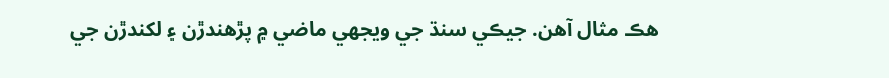هڪ مثال آهن. جيڪي سنڌ جي ويجهي ماضي ۾ پڙهندڙن ۽ لکندڙن جي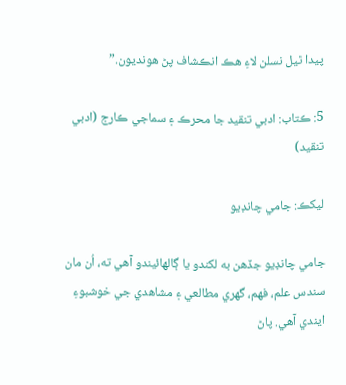پيدا ٿيل نسلن لاءِ هڪ انڪشاف پڻ هونديون.”

5: ڪتاب: ادبي تنقيد جا محرڪ ۽ سماجي ڪارج (ادبي تنقيد)

ليکڪ: جامي چانڊيو

جامي چانڊيو جڏهن به لکندو يا ڳالهائيندو آهي ته، اُن مان سندس علم، فهم، گهري مطالعي ۽ مشاهدي جي خوشبوءِ ايندي آهي. پاڻ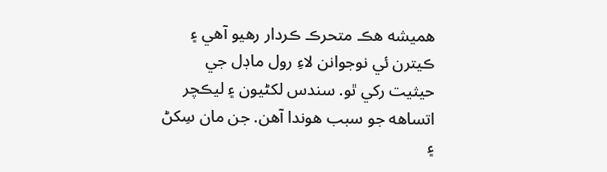هميشه هڪ متحرڪ ڪردار رهيو آهي ۽ ڪيترن ئي نوجوانن لاءِ رول ماڊل جي حيثيت رکي ٿو. سندس لکڻيون ۽ ليڪچر اتساهه جو سبب هوندا آهن. جن مان سِکڻ ۽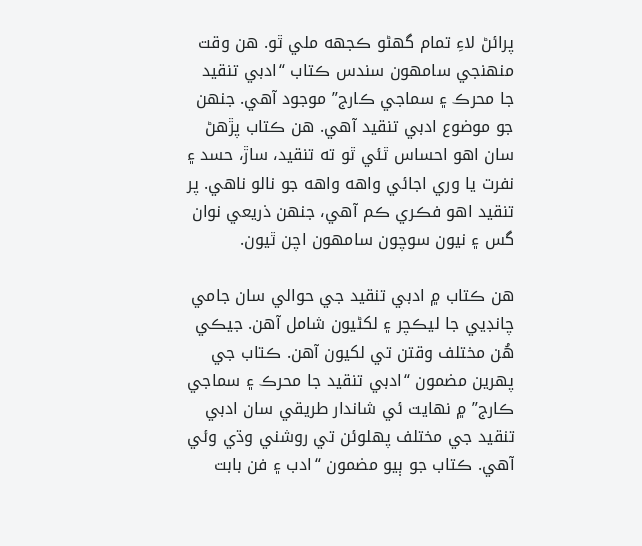پرائڻ لاءِ تمام گهڻو ڪجهه ملي ٿو. هن وقت منهنجي سامهون سندس ڪتاب “ادبي تنقيد جا محرڪ ۽ سماجي ڪارج” موجود آهي. جنهن جو موضوع ادبي تنقيد آهي. هن ڪتاب پڙهڻ سان اهو احساس ٿئي ٿو ته تنقيد، ساڙ، حسد ۽ نفرت يا وري اجائي واهه واهه جو نالو ناهي. پر تنقيد اهو فڪري ڪم آهي، جنهن ذريعي نوان گس ۽ نيون سوچون سامهون اچن ٿيون.

هن ڪتاب ۾ ادبي تنقيد جي حوالي سان جامي چانڊيي جا ليڪچر ۽ لکڻيون شامل آهن. جيڪي هُن مختلف وقتن تي لکيون آهن. ڪتاب جي پهرين مضمون “ادبي تنقيد جا محرڪ ۽ سماجي ڪارج” ۾ نهايت ئي شاندار طريقي سان ادبي تنقيد جي مختلف پهلوئن تي روشني وڌي وئي آهي. ڪتاب جو ٻيو مضمون “ادب ۽ فن بابت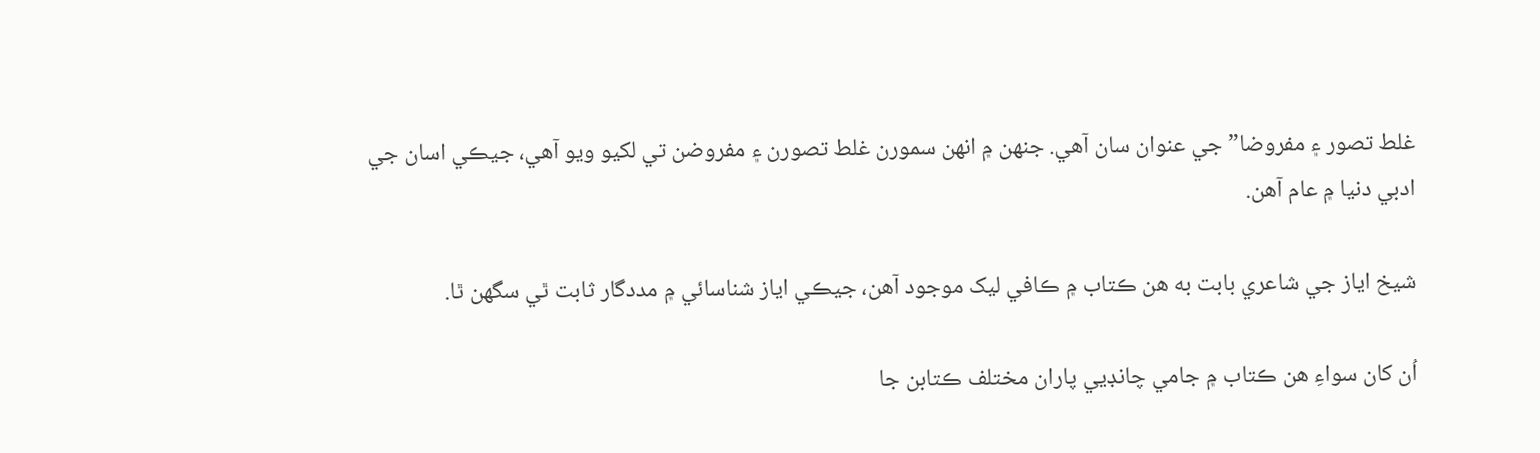غلط تصور ۽ مفروضا” جي عنوان سان آهي. جنهن ۾ انهن سمورن غلط تصورن ۽ مفروضن تي لکيو ويو آهي، جيڪي اسان جي ادبي دنيا ۾ عام آهن.

شيخ اياز جي شاعري بابت به هن ڪتاب ۾ ڪافي ليک موجود آهن، جيڪي اياز شناسائي ۾ مددگار ثابت ٿي سگهن ٿا.

اُن کان سواءِ هن ڪتاب ۾ جامي چانڊيي پاران مختلف ڪتابن جا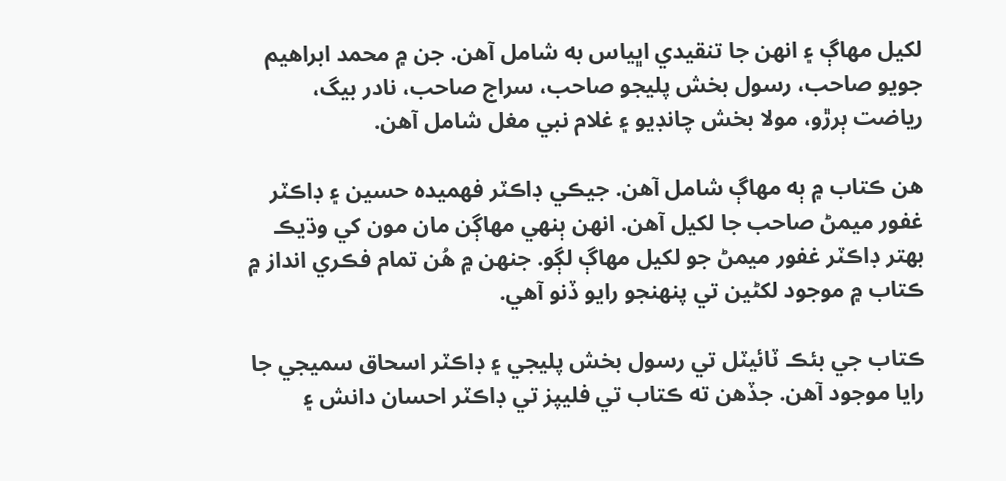لکيل مهاڳ ۽ انهن جا تنقيدي اڀياس به شامل آهن. جن ۾ محمد ابراهيم جويو صاحب، رسول بخش پليجو صاحب، سراج صاحب، نادر بيگ، رياضت ٻرڙو، مولا بخش چانڊيو ۽ غلام نبي مغل شامل آهن.

هن ڪتاب ۾ ٻه مهاڳ شامل آهن. جيڪي ڊاڪٽر فهميده حسين ۽ ڊاڪٽر غفور ميمڻ صاحب جا لکيل آهن. انهن ٻنهي مهاڳن مان مون کي وڌيڪ بهتر ڊاڪٽر غفور ميمڻ جو لکيل مهاڳ لڳو. جنهن ۾ هُن تمام فڪري انداز ۾ ڪتاب ۾ موجود لکڻين تي پنهنجو رايو ڏنو آهي.

ڪتاب جي بئڪ ٽائيٽل تي رسول بخش پليجي ۽ ڊاڪٽر اسحاق سميجي جا رايا موجود آهن. جڏهن ته ڪتاب تي فليپز تي ڊاڪٽر احسان دانش ۽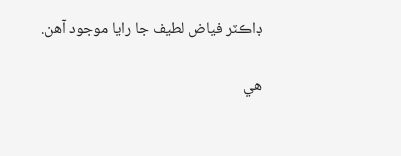ڊاڪٽر فياض لطيف جا رايا موجود آهن.

هي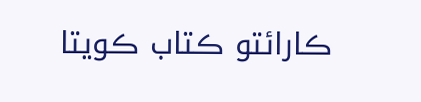ڪارائتو ڪتاب ڪويتا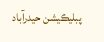پبليڪيشن حيدرآباد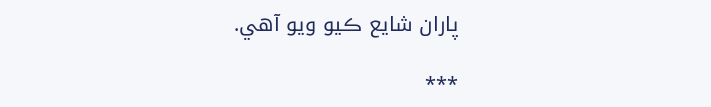پاران شايع ڪيو ويو آهي.

***